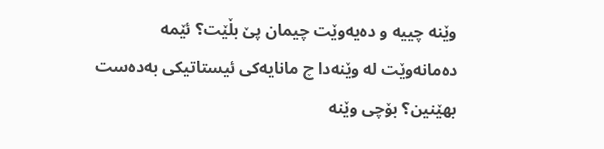وێنە چییە و دەیەوێت چیمان پێ بڵێت؟ ئێمە دەمانەوێت لە وێنەدا چ مانایەکی ئیستاتیکی بەدەست بهێنین؟ بۆچی وێنە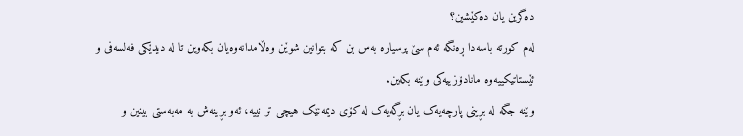دەگرین یان دەکێشین؟
لەم کورتە باسەدا ڕەنگە ئەم سێ پرسیارە بەس بن کە بتوانین شوێن وەڵامدانەوەیان بکەوین تا لە دیدێکی فەلسەفی و ئێستاتیکییەوە مانادۆزییەکی وێنە بکەین.
وێنە جگە لە بڕینی پارچەیەک یان بڕگەیەک لە کۆی دیمەنێک هیچی تر نییە، ئەو بڕینەش بە مەبەستی بینین و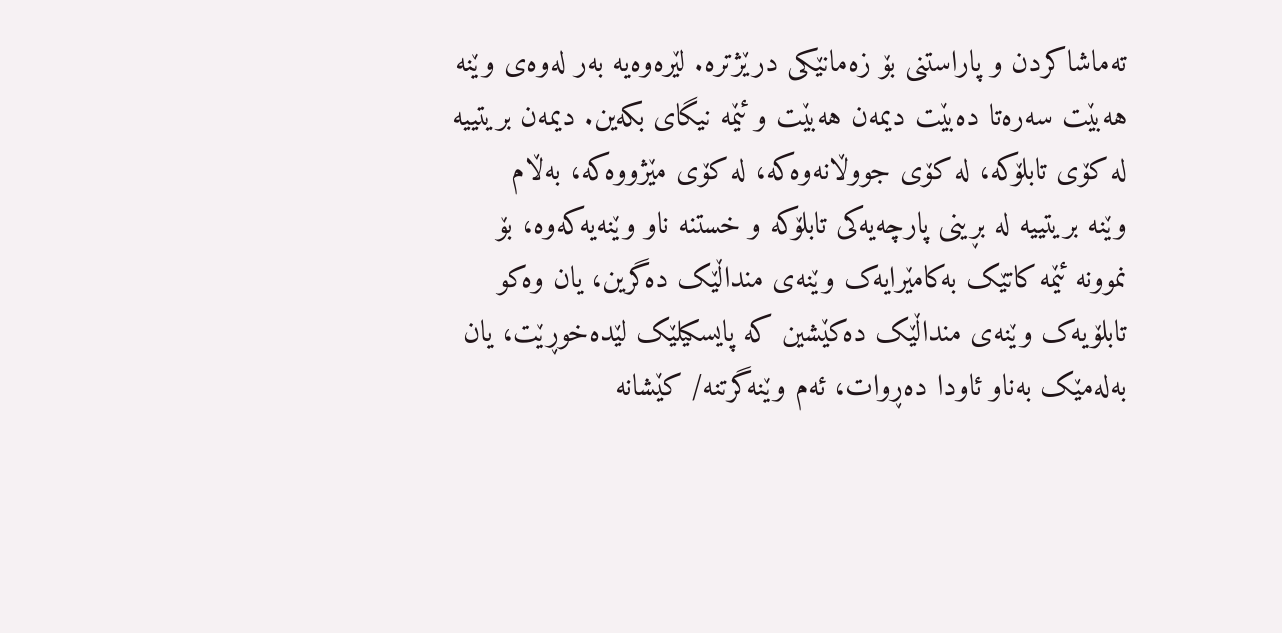تەماشاکردن و پاراستنی بۆ زەمانێکی درێژترە. لێرەوەیە بەر لەوەی وێنە هەبێت سەرەتا دەبێت دیمەن هەبێت و ئێمە نیگای بکەین. دیمەن بریتییە لە کۆی تابلۆکە، لە کۆی جووڵانەوەکە، لە کۆی مێژووەکە، بەڵام وێنە بریتییە لە بڕینی پارچەیەکی تابلۆکە و خستنە ناو وێنەیەکەوە، بۆ نموونە ئێمە کاتێک بەکامێرایەک وێنەی منداڵێک دەگرین، یان وەکو تابلۆیەک وێنەی منداڵێک دەکێشین کە پایسکیلێک لێدەخوڕێت، یان بەلەمێک بەناو ئاودا دەڕوات، ئەم وێنەگرتنە/ کێشانە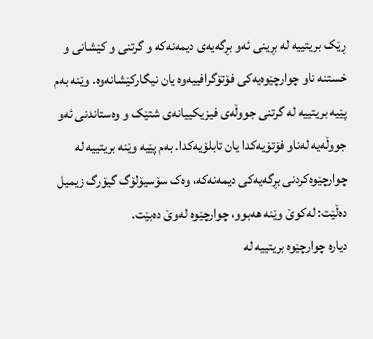ڕێک بریتییە لە بڕینی ئەو بڕگەیەی دیمەنەکە و گرتنی و کێشانی و خستنە ناو چوارچێوەیەکی فۆتۆگرافییەوە یان نیگارکێشانەوە. وێنە بەم پێیە بریتییە لە گرتنی جووڵەی فیزیکییانەی شتێک و وەستاندنی ئەو جووڵەیە لەناو فۆتۆیەکدا یان تابلۆیەکدا. بەم پێیە وێنە بریتییە لە چوارچێوەکردنی بڕگەیەکی دیمەنەکە، وەک سۆسیۆلۆگ گیۆرگ زیمیل دەڵێت: لەکوێ وێنە هەبوو، چوارچێوە لەوێ دەبێت.
دیارە چوارچێوە بریتییە لە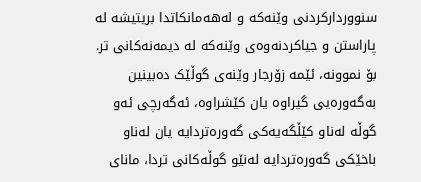سنووردارکردنی وێنەکە و لەهەمانکاتدا بریتیشە لە پاراستن و جیاکردنەوەی وێنەکە لە دیمەنەکانی تر. بۆ نموونە، ئێمە زۆرجار وێنەی گوڵێک دەبینین بەگەورەیی گیراوە یان کێشراوە، ئەگەرچی ئەو گوڵە لەناو کێڵگەیەکی گەورەتردایە یان لەناو باخێکی گەورەتردایە لەنێو گوڵەکانی تردا، مانای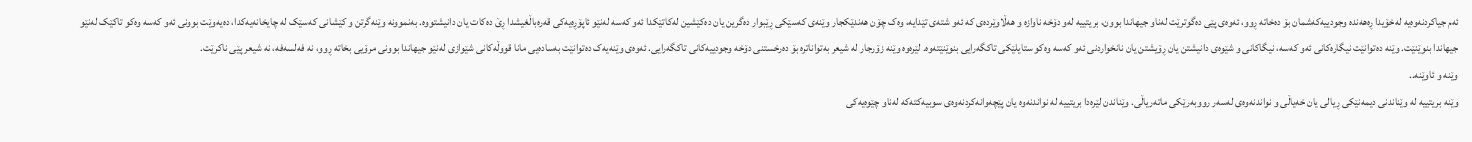ئەم جیاکردنەوەیە لەخۆیدا ڕەهەندە وجودییەکەشمان بۆ دەخاتە ڕوو، ئەوەی پێی دەگوترێت لەناو جیهاندا بوون، بریتییە لەو دۆخە ناوازە و هەڵاوێردەی کە ئەو شتەی تێدایە، وەک چۆن هەندێکجار وێنەی کەسێکی ڕێبوار دەگرین یان دەکێشین لەکاتێکدا ئەو کەسە لەنێو ئاپۆڕەیەکی قەرەباڵغیشدا ڕێ دەکات یان دانیشتووە. بەنموونە وێنەگرتن و کێشانی کەسێک لە چایخانەیەکدا، دەیەوێت بوونی ئەو کەسە وەکو تاکێک لەنێو جیهاندا بنوێنێت. وێنە دەتوانێت نیگارەکانی ئەو کەسە، نیگاکانی و شێوەی دانیشتن یان ڕۆیشتن یان نانخواردنی ئەو کەسە وەکو ستایلێکی تاکگەرایی بنوێنێتەوە. لێرەوە وێنە زۆرجار لە شیعر بەتواناترە بۆ دەرخستنی دۆخە وجودییەکانی تاکگەرایی. ئەوەی وێنەیەک دەتوانێت بەسادەیی مانا قووڵەکانی شێوازی لەنێو جیهاندا بوونی مرۆیی بخاتە ڕوو، نە فەلسەفە، نە شیعر پێی ناکرێت.
وێنە و ئاوێنە..
وێنە بریتییە لە وێناندنی دیمەنێکی ڕیالی یان خەیاڵی و نواندنەوەی لەسەر رووبەرێکی ماتەریاڵی. وێناندن لێرەدا بریتییە لە نواندنەوە یان پێچەوانەکردنەوەی سوبیەکتەکە لەناو چێوەیەکی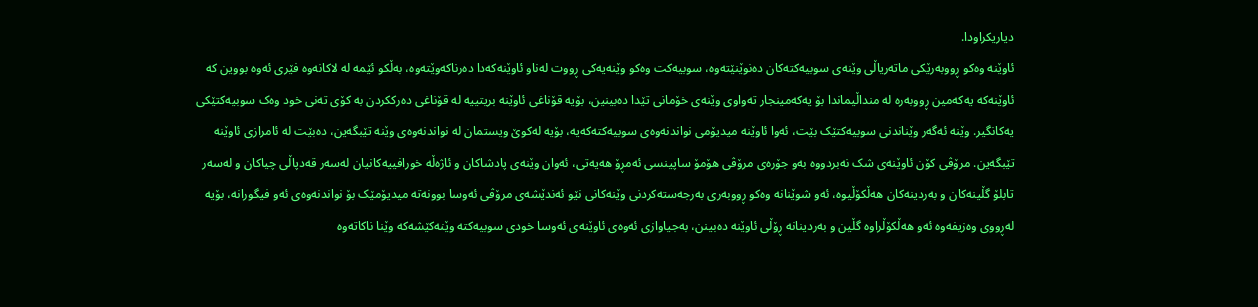دیاریکراودا.
ئاوێنە وەکو ڕووبەرێکی ماتەریاڵی وێنەی سوبیەکتەکان دەنوێنێتەوە، سوبیەکت وەکو وێنەیەکی ڕووت لەناو ئاوێنەکەدا دەرناکەوێتەوە، بەڵکو ئێمە لە لاکانەوە فێری ئەوە بووین کە ئاوێنەکە یەکەمین ڕووبەرە لە منداڵیماندا بۆ یەکەمینجار تەواوی وێنەی خۆمانی تێدا دەبینین، بۆیە قۆناغی ئاوێنە بریتییە لە قۆناغی دەرککردن بە کۆی تەنی خود وەک سوبیەکتێکی یەکانگیر. وێنە ئەگەر وێناندنی سوبیەکتێک بێت، ئەوا ئاوێنە میدیۆمی نواندنەوەی سوبیەکتەکەیە، بۆیە لەکوێ ویستمان لە نواندنەوەی وێنە تێبگەین، دەبێت لە ئامرازی ئاوێنە تێبگەین. مرۆڤی کۆن ئاوێنەی شک نەبردووە بەو جۆرەی مرۆڤی هۆمۆ ساپینسی ئەمڕۆ هەیەتی، ئەوان وێنەی پادشاکان و ئاژەڵە خورافییەکانیان لەسەر قەدپاڵی چیاکان و لەسەر تابلۆ گڵینەکان و بەردینەکان هەڵکۆڵیوە، ئەو شوێنانە وەکو ڕووبەری بەرجەستەکردنی وێنەکانی نێو ئەندێشەی مرۆڤی ئەوسا بوونەتە میدیۆمێک بۆ نواندنەوەی ئەو فیگورانە، بۆیە لەڕووی وەزیفەوە ئەو هەڵکۆڵراوە گڵین و بەردینانە ڕۆڵی ئاوێنە دەبینن، بەجیاوازی ئەوەی ئاوێنەی ئەوسا خودی سوبیەکتە وێنەکێشەکە وێنا ناکاتەوە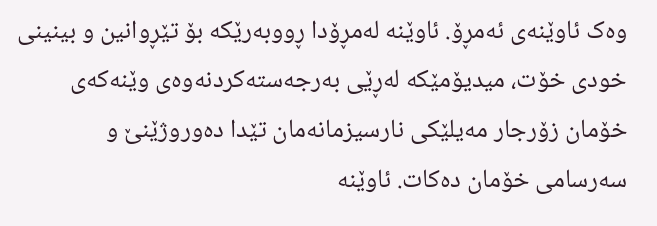وەک ئاوێنەی ئەمڕۆ. ئاوێنە لەمڕۆدا ڕووبەرێکە بۆ تێڕوانین و بینینی خودی خۆت، میدیۆمێکە لەڕێی بەرجەستەکردنەوەی وێنەکەی خۆمان زۆرجار مەیلێکی نارسیزمانەمان تێدا دەوروژێنێ و سەرسامی خۆمان دەکات. ئاوێنە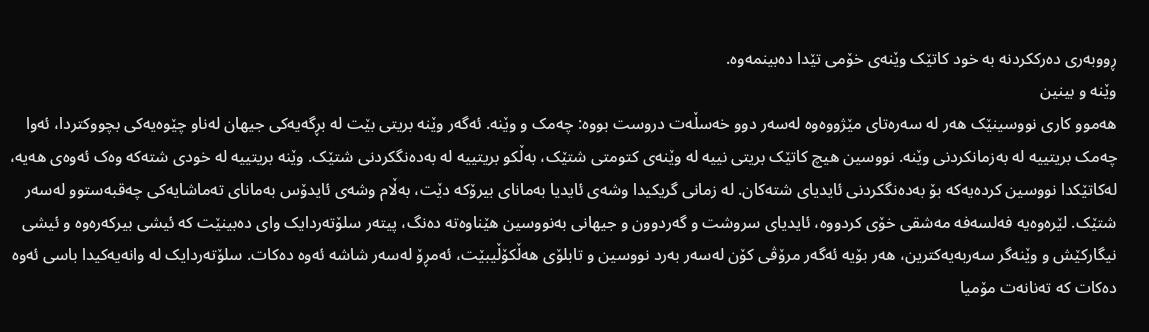ڕووبەری دەرککردنە بە خود کاتێک وێنەی خۆمی تێدا دەبینمەوە.
وێنە و بینین
هەموو کاری نووسینێک هەر لە سەرەتای مێژووەوە لەسەر دوو خەسڵەت دروست بووە: چەمک و وێنە. ئەگەر وێنە بریتی بێت لە بڕگەیەکی جیهان لەناو چێوەیەکی بچووکتردا، ئەوا چەمک بریتییە لە بەزمانکردنی وێنە. نووسین هیچ کاتێک بریتی نییە لە وێنەی کتومتی شتێک، بەڵکو بریتییە لە بەدەنگکردنی شتێک. وێنە بریتییە لە خودی شتەکە وەک ئەوەی هەیە، لەکاتێکدا نووسین کردەیەکە بۆ بەدەنگکردنی ئایدیای شتەکان. لە زمانی گریکیدا وشەی ئایدیا بەمانای بیرۆکە دێت، بەڵام وشەی ئایدۆس بەمانای تەماشایەکی چەقبەستوو لەسەر شتێک. لێرەوەیە فەلسەفە مەشقی خۆی کردووە، ئایدیای سروشت و گەردوون و جیهانی بەنووسین هێناوەتە دەنگ، پیتەر سلۆتەردایک وای دەبینێت کە ئیشی بیرکەرەوە و ئیشی نیگارکێش و وێنەگر سەربەیەکترین، هەر بۆیە ئەگەر مرۆڤی کۆن لەسەر بەرد نووسین و تابلۆی هەڵکۆڵیبێت، ئەمڕۆ لەسەر شاشە ئەوە دەکات. سلۆتەردایک لە وانەیەکیدا باسی ئەوە دەکات کە تەنانەت مۆمیا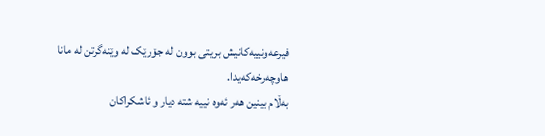فیرعەونییەکانیش بریتی بوون لە جۆرێک لە وێنەگرتن لە مانا هاوچەرخەکەیدا.
بەڵام بینین هەر ئەوە نییە شتە دیار و ئاشکراکان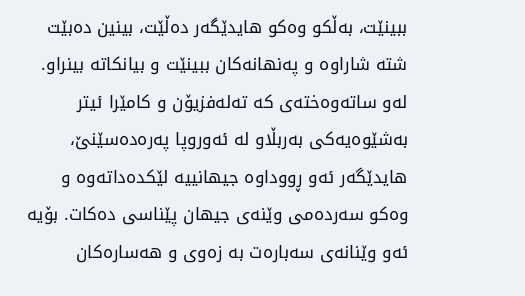ببینێت، بەڵکو وەکو هایدێگەر دەڵێت، بینین دەبێت شتە شاراوە و پەنهانەکان ببینێت و بیانکاتە بینراو.
لەو ساتەوەختەی کە تەلەفزیۆن و کامێرا ئیتر بەشێوەیەکی بەربڵاو لە ئەوروپا پەرەدەسێنێ، هایدێگەر ئەو ڕووداوە جیهانییە لێکدەداتەوە و وەکو سەردەمی وێنەی جیهان پێناسی دەکات. بۆیە ئەو وێنانەی سەبارەت بە زەوی و هەسارەکان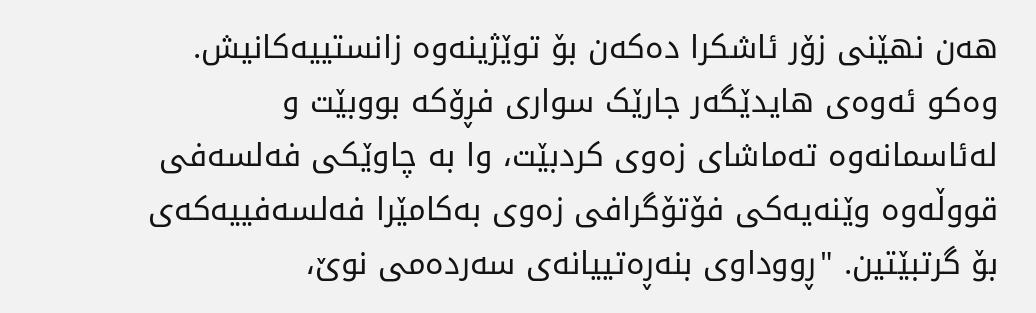هەن نهێنی زۆر ئاشکرا دەکەن بۆ توێژینەوە زانستییەکانیش. وەکو ئەوەی هایدێگەر جارێک سواری فڕۆکە بووبێت و لەئاسمانەوە تەماشای زەوی کردبێت، وا بە چاوێکی فەلسەفی قووڵەوە وێنەیەکی فۆتۆگرافی زەوی بەکامێرا فەلسەفییەکەی بۆ گرتبێتین. "ڕووداوی بنەڕەتییانەی سەردەمی نوێ،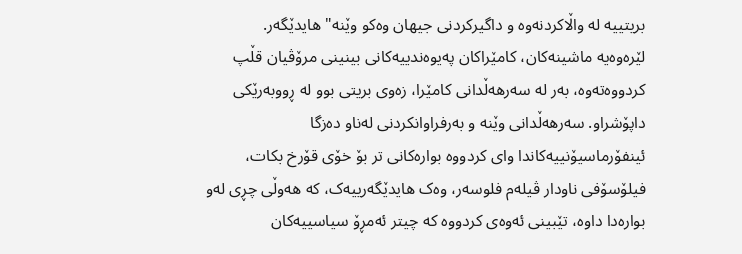بریتییە لە واڵاکردنەوە و داگیرکردنی جیهان وەکو وێنە" هایدێگەر.
لێرەوەیە ماشینەکان، کامێراکان پەیوەندییەکانی بینینی مرۆڤیان قڵپ کردووەتەوە، بەر لە سەرهەڵدانی کامێرا، زەوی بریتی بوو لە ڕووبەرێکی داپۆشراو. سەرهەڵدانی وێنە و بەرفراوانکردنی لەناو دەزگا ئینفۆرماسیۆنییەکاندا وای کردووە بوارەکانی تر بۆ خۆی قۆرخ بکات، فیلۆسۆفی ناودار ڤیلەم فلوسەر، وەک هایدێگەرییەک، کە هەوڵی چڕی لەو بوارەدا داوە، تێبینی ئەوەی کردووە کە چیتر ئەمڕۆ سیاسییەکان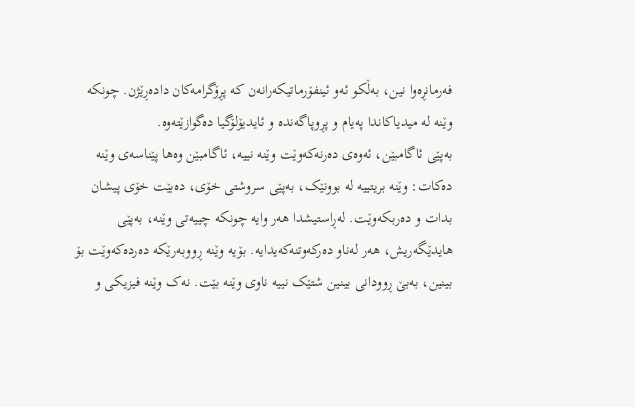فەرمانڕەوا نین، بەڵکو ئەو ئینفۆرماتیکەرانەن کە پڕۆگرامەکان دادەڕێژن. چونکە وێنە لە میدیاکاندا پەیام و پڕوپاگەندە و ئایدیۆلۆگیا دەگوازێتەوە.
بەپێی ئاگامبێن، ئەوەی دەرنەکەوێت وێنە نییە، ئاگامبێن وەها پێناسەی وێنە دەکات: وێنە بریتییە لە بوونێک، بەپێی سروشتی خۆی، دەبێت خۆی پیشان بدات و دەربکەوێت. لەڕاستیشدا هەر وایە چونکە چییەتی وێنە، بەپێی هایدێگەریش، هەر لەناو دەرکەوتنەکەیدایە. بۆیە وێنە ڕووبەرێکە دەردەکەوێت بۆ بینین، بەبێ ڕوودانی بینین شتێک نییە ناوی وێنە بێت. نەک وێنە فیزیکی و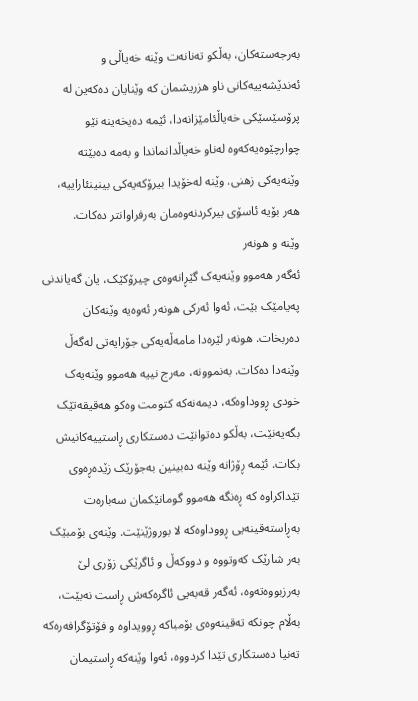بەرجەستەکان، بەڵکو تەنانەت وێنە خەیاڵی و ئەندێشەییەکانی ناو هزریشمان کە وێنایان دەکەین لە پرۆسێسێکی خەیاڵئامێزانەدا، ئێمە دەیخەینە نێو چوارچێوەیەکەوە لەناو خەیاڵدانماندا و بەمە دەبێتە وێنەیەکی زهنی. وێنە لەخۆیدا بیرۆکەیەکی بینینئاراییە، هەر بۆیە ئاسۆی بیرکردنەوەمان بەرفراوانتر دەکات.
وێنە و هونەر
ئەگەر هەموو وێنەیەک گێڕانەوەی چیرۆکێک، یان گەیاندنی پەیامێک بێت، ئەوا ئەرکی هونەر ئەوەیە وێنەکان دەربخات. هونەر لێرەدا مامەڵەیەکی جۆرایەتی لەگەڵ وێنەدا دەکات. بەنموونە، مەرج نییە هەموو وێنەیەک خودی ڕووداوەکە، دیمەنەکە کتومت وەکو هەقیقەتێک بگەیەنێت، بەڵکو دەتوانێت دەستکاری ڕاستییەکانیش بکات. ئێمە ڕۆژانە وێنە دەبینین بەجۆرێک زێدەڕەوی تێداکراوە کە ڕەنگە هەموو گومانێکمان سەبارەت بەڕاستەقینەیی ڕووداوەکە لا بوروژێنێت. وێنەی بۆمبێک بەر شارێک کەوتووە و دووکەڵ و ئاگرێکی زۆری لێ بەرزبووەتەوە، ئەگەر قەبەیی ئاگرەکەش ڕاست نەبێت، بەڵام چونکە تەقینەوەی بۆمباکە ڕوویداوە و فۆتۆگرافەرەکە تەنیا دەستکاری تێدا کردووە، ئەوا وێنەکە ڕاستیمان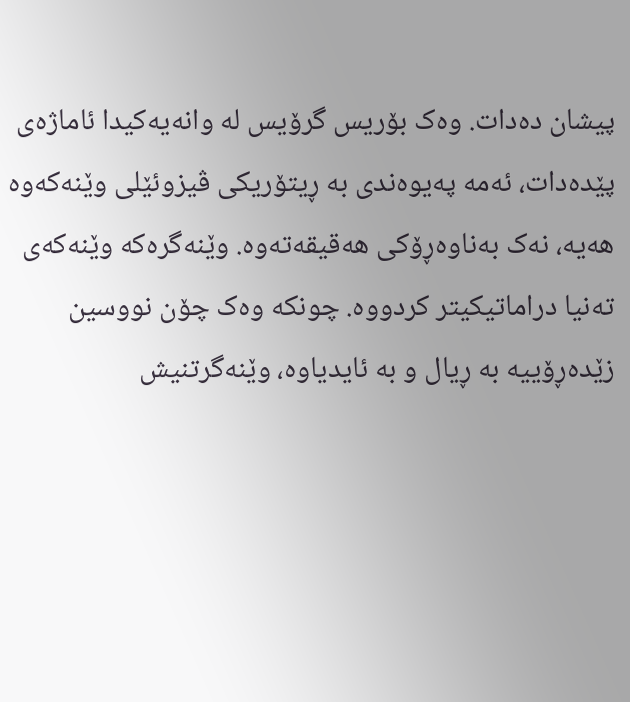پیشان دەدات. وەک بۆریس گرۆیس لە وانەیەکیدا ئاماژەی پێدەدات، ئەمە پەیوەندی بە ڕیتۆریکی ڤیزوئێلی وێنەکەوە هەیە، نەک بەناوەڕۆکی هەقیقەتەوە. وێنەگرەکە وێنەکەی تەنیا دراماتیکیتر کردووە. چونکە وەک چۆن نووسین زێدەڕۆییە بە ڕیال و بە ئایدیاوە، وێنەگرتنیش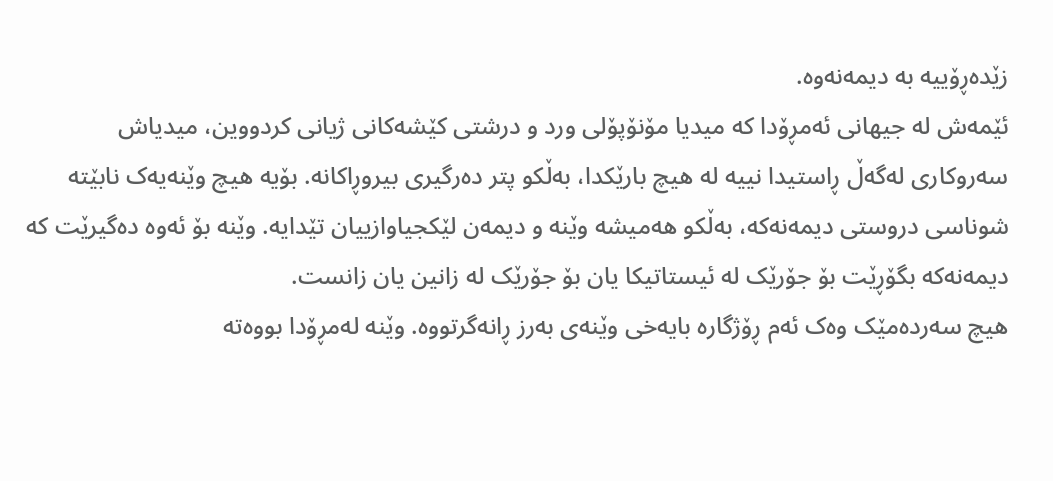زێدەڕۆییە بە دیمەنەوە.
ئێمەش لە جیهانی ئەمڕۆدا کە میدیا مۆنۆپۆلی ورد و درشتی کێشەکانی ژیانی کردووین، میدیاش سەروکاری لەگەڵ ڕاستیدا نییە لە هیچ بارێکدا، بەڵکو پتر دەرگیری بیروڕاکانە. بۆیە هیچ وێنەیەک نابێتە شوناسی دروستی دیمەنەکە، بەڵکو هەمیشە وێنە و دیمەن لێکجیاوازییان تێدایە. وێنە بۆ ئەوە دەگیرێت کە دیمەنەکە بگۆڕێت بۆ جۆرێک لە ئیستاتیکا یان بۆ جۆرێک لە زانین یان زانست.
هیچ سەردەمێک وەک ئەم ڕۆژگارە بایەخی وێنەی بەرز ڕانەگرتووە. وێنە لەمڕۆدا بووەتە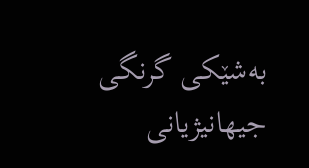بەشێکی گرنگی جیهانیژیانی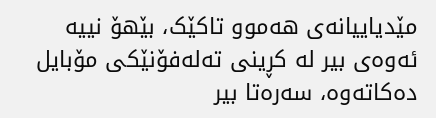مێدیاییانەی هەموو تاکێک، بێهۆ نییە ئەوەی بیر لە کڕینی تەلەفۆنێکی مۆبایل دەکاتەوە، سەرەتا بیر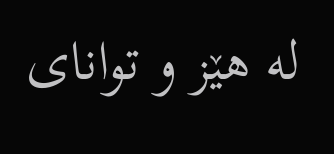لە هێز و توانای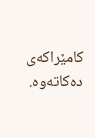کامێراکەی دەکاتەوە.